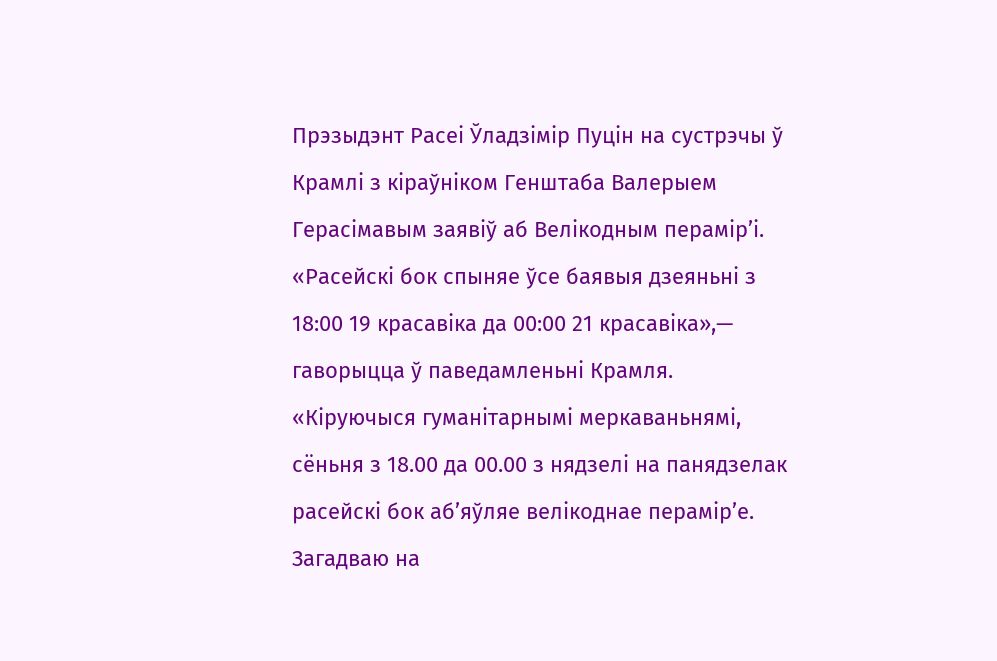Прэзыдэнт Расеі Ўладзімір Пуцін на сустрэчы ў Крамлі з кіраўніком Генштаба Валерыем Герасімавым заявіў аб Велікодным перамір’і.
«Расейскі бок спыняе ўсе баявыя дзеяньні з 18:00 19 красавіка да 00:00 21 красавіка»,— гаворыцца ў паведамленьні Крамля.
«Кіруючыся гуманітарнымі меркаваньнямі, сёньня з 18.00 да 00.00 з нядзелі на панядзелак расейскі бок аб’яўляе велікоднае перамірʼе. Загадваю на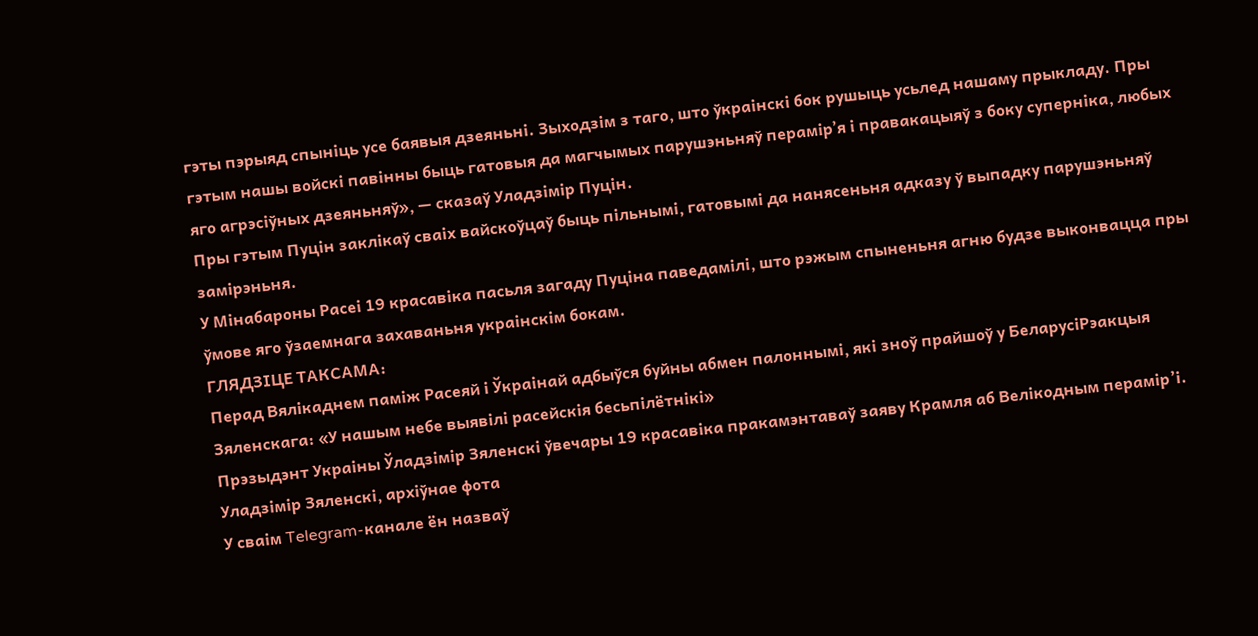гэты пэрыяд спыніць усе баявыя дзеяньні. Зыходзім з таго, што ўкраінскі бок рушыць усьлед нашаму прыкладу. Пры гэтым нашы войскі павінны быць гатовыя да магчымых парушэньняў перамірʼя і правакацыяў з боку суперніка, любых яго агрэсіўных дзеяньняў», — сказаў Уладзімір Пуцін.
Пры гэтым Пуцін заклікаў сваіх вайскоўцаў быць пільнымі, гатовымі да нанясеньня адказу ў выпадку парушэньняў замірэньня.
У Мінабароны Расеі 19 красавіка пасьля загаду Пуціна паведамілі, што рэжым спыненьня агню будзе выконвацца пры ўмове яго ўзаемнага захаваньня украінскім бокам.
ГЛЯДЗІЦЕ ТАКСАМА:
Перад Вялікаднем паміж Расеяй і Ўкраінай адбыўся буйны абмен палоннымі, які зноў прайшоў у БеларусіРэакцыя Зяленскага: «У нашым небе выявілі расейскія бесьпілётнікі»
Прэзыдэнт Украіны Ўладзімір Зяленскі ўвечары 19 красавіка пракамэнтаваў заяву Крамля аб Велікодным перамір’і.
Уладзімір Зяленскі, архіўнае фота
У сваім Telegram-канале ён назваў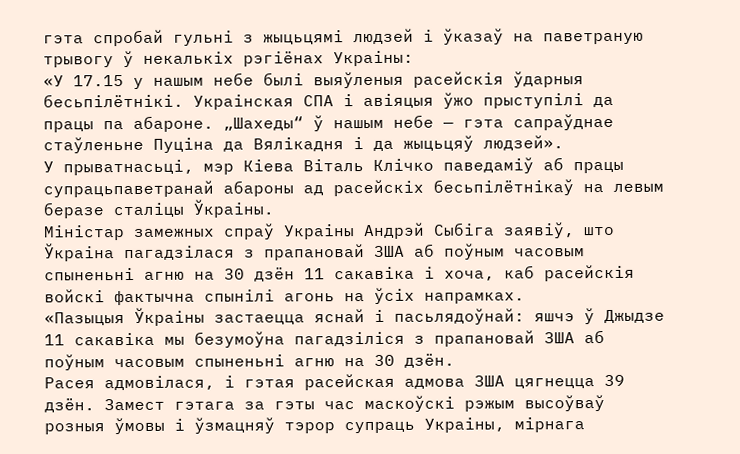гэта спробай гульні з жыцьцямі людзей і ўказаў на паветраную трывогу ў некалькіх рэгіёнах Украіны:
«У 17.15 у нашым небе былі выяўленыя расейскія ўдарныя бесьпілётнікі. Украінская СПА і авіяцыя ўжо прыступілі да працы па абароне. „Шахеды“ ў нашым небе — гэта сапраўднае стаўленьне Пуціна да Вялікадня і да жыцьцяў людзей».
У прыватнасьці, мэр Кіева Віталь Клічко паведаміў аб працы супрацьпаветранай абароны ад расейскіх бесьпілётнікаў на левым беразе сталіцы Ўкраіны.
Міністар замежных спраў Украіны Андрэй Сыбіга заявіў, што Ўкраіна пагадзілася з прапановай ЗША аб поўным часовым спыненьні агню на 30 дзён 11 сакавіка і хоча, каб расейскія войскі фактычна спынілі агонь на ўсіх напрамках.
«Пазыцыя Ўкраіны застаецца яснай і пасьлядоўнай: яшчэ ў Джыдзе 11 сакавіка мы безумоўна пагадзіліся з прапановай ЗША аб поўным часовым спыненьні агню на 30 дзён.
Расея адмовілася, і гэтая расейская адмова ЗША цягнецца 39 дзён. Замест гэтага за гэты час маскоўскі рэжым высоўваў розныя ўмовы і ўзмацняў тэрор супраць Украіны, мірнага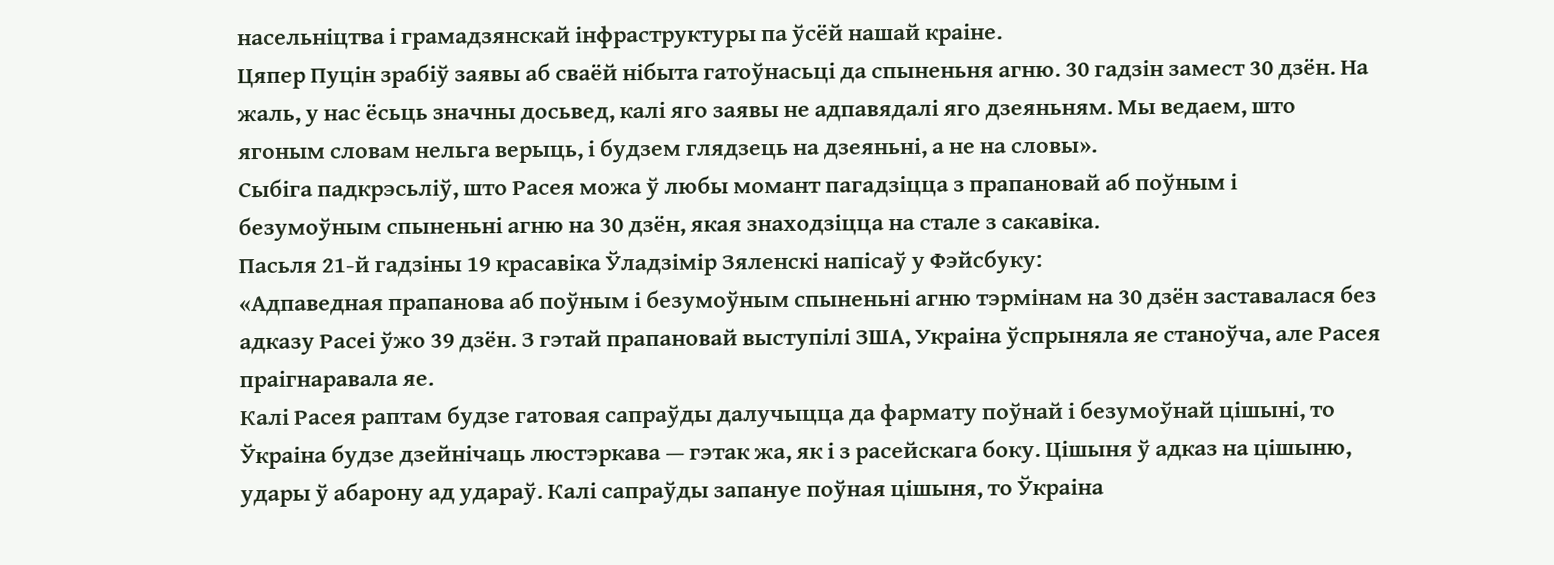насельніцтва і грамадзянскай інфраструктуры па ўсёй нашай краіне.
Цяпер Пуцін зрабіў заявы аб сваёй нібыта гатоўнасьці да спыненьня агню. 30 гадзін замест 30 дзён. На жаль, у нас ёсьць значны досьвед, калі яго заявы не адпавядалі яго дзеяньням. Мы ведаем, што ягоным словам нельга верыць, і будзем глядзець на дзеяньні, а не на словы».
Сыбіга падкрэсьліў, што Расея можа ў любы момант пагадзіцца з прапановай аб поўным і безумоўным спыненьні агню на 30 дзён, якая знаходзіцца на стале з сакавіка.
Пасьля 21-й гадзіны 19 красавіка Ўладзімір Зяленскі напісаў у Фэйсбуку:
«Адпаведная прапанова аб поўным і безумоўным спыненьні агню тэрмінам на 30 дзён заставалася без адказу Расеі ўжо 39 дзён. З гэтай прапановай выступілі ЗША, Украіна ўспрыняла яе станоўча, але Расея праігнаравала яе.
Калі Расея раптам будзе гатовая сапраўды далучыцца да фармату поўнай і безумоўнай цішыні, то Ўкраіна будзе дзейнічаць люстэркава — гэтак жа, як і з расейскага боку. Цішыня ў адказ на цішыню, удары ў абарону ад удараў. Калі сапраўды запануе поўная цішыня, то Ўкраіна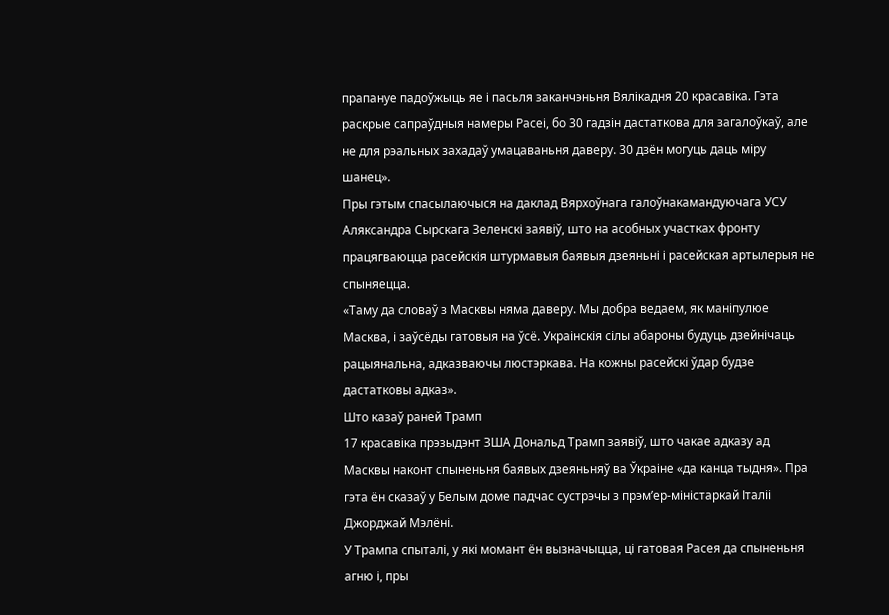прапануе падоўжыць яе і пасьля заканчэньня Вялікадня 20 красавіка. Гэта раскрые сапраўдныя намеры Расеі, бо 30 гадзін дастаткова для загалоўкаў, але не для рэальных захадаў умацаваньня даверу. 30 дзён могуць даць міру шанец».
Пры гэтым спасылаючыся на даклад Вярхоўнага галоўнакамандуючага УСУ Аляксандра Сырскага Зеленскі заявіў, што на асобных участках фронту працягваюцца расейскія штурмавыя баявыя дзеяньні і расейская артылерыя не спыняецца.
«Таму да словаў з Масквы няма даверу. Мы добра ведаем, як маніпулюе Масква, і заўсёды гатовыя на ўсё. Украінскія сілы абароны будуць дзейнічаць рацыянальна, адказваючы люстэркава. На кожны расейскі ўдар будзе дастатковы адказ».
Што казаў раней Трамп
17 красавіка прэзыдэнт ЗША Дональд Трамп заявіў, што чакае адказу ад Масквы наконт спыненьня баявых дзеяньняў ва Ўкраіне «да канца тыдня». Пра гэта ён сказаў у Белым доме падчас сустрэчы з прэм’ер-міністаркай Італіі Джорджай Мэлёні.
У Трампа спыталі, у які момант ён вызначыцца, ці гатовая Расея да спыненьня агню і, пры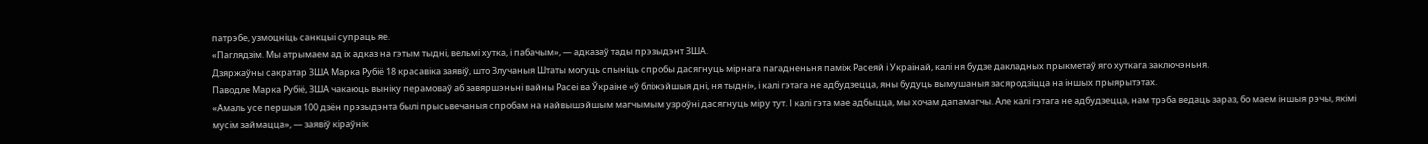патрэбе, узмоцніць санкцыі супраць яе.
«Паглядзім. Мы атрымаем ад іх адказ на гэтым тыдні, вельмі хутка, і пабачым», — адказаў тады прэзыдэнт ЗША.
Дзяржаўны сакратар ЗША Марка Рубіё 18 красавіка заявіў, што Злучаныя Штаты могуць спыніць спробы дасягнуць мірнага пагадненьня паміж Расеяй і Украінай, калі ня будзе дакладных прыкметаў яго хуткага заключэньня.
Паводле Марка Рубіё, ЗША чакаюць выніку перамоваў аб завяршэньні вайны Расеі ва Ўкраіне «ў бліжэйшыя дні, ня тыдні», і калі гэтага не адбудзецца, яны будуць вымушаныя засяродзіцца на іншых прыярытэтах.
«Амаль усе першыя 100 дзён прэзыдэнта былі прысьвечаныя спробам на найвышэйшым магчымым узроўні дасягнуць міру тут. І калі гэта мае адбыцца, мы хочам дапамагчы. Але калі гэтага не адбудзецца, нам трэба ведаць зараз, бо маем іншыя рэчы, якімі мусім займацца», — заявіў кіраўнік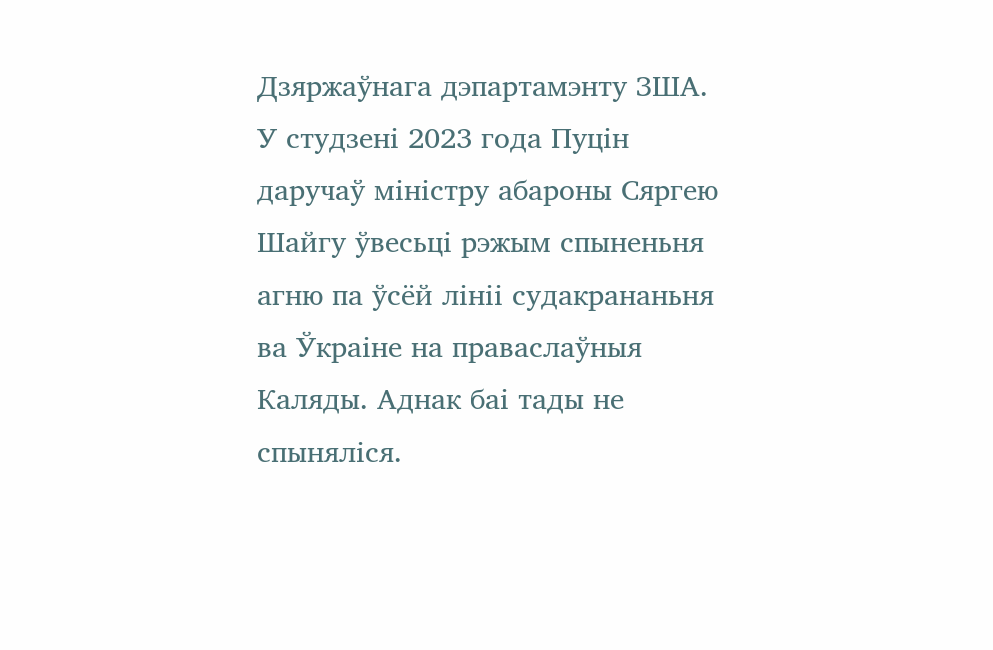Дзяржаўнага дэпартамэнту ЗША.
У студзені 2023 года Пуцін даручаў міністру абароны Сяргею Шайгу ўвесьці рэжым спыненьня агню па ўсёй лініі судакрананьня ва Ўкраіне на праваслаўныя Каляды. Аднак баі тады не спыняліся.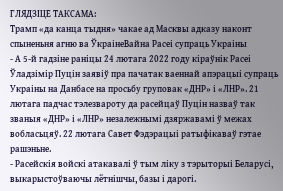ГЛЯДЗІЦЕ ТАКСАМА:
Трамп «да канца тыдня» чакае ад Масквы адказу наконт спыненьня агню ва ЎкраінеВайна Расеі супраць Украіны
- А 5-й гадзіне раніцы 24 лютага 2022 году кіраўнік Расеі Ўладзімір Пуцін заявіў пра пачатак ваеннай апэрацыі супраць Украіны на Данбасе на просьбу груповак «ДНР» і «ЛНР». 21 лютага падчас тэлезвароту да расейцаў Пуцін назваў так званыя «ДНР» і «ЛНР» незалежнымі дзяржавамі ў межах вобласьцяў. 22 лютага Савет Фэдэрацыі ратыфікаваў гэтае рашэньне.
- Расейскія войскі атакавалі ў тым ліку з тэрыторыі Беларусі, выкарыстоўваючы лётнішчы, базы і дарогі.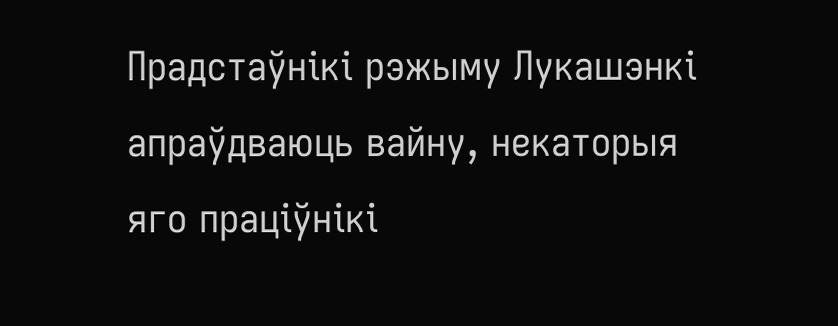Прадстаўнікі рэжыму Лукашэнкі апраўдваюць вайну, некаторыя яго праціўнікі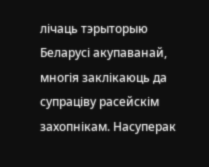лічаць тэрыторыю Беларусі акупаванай, многія заклікаюць да супраціву расейскім захопнікам. Насуперак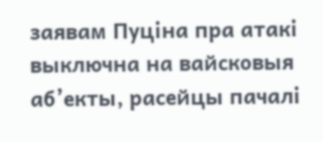заявам Пуціна пра атакі выключна на вайсковыя аб’екты, расейцы пачалі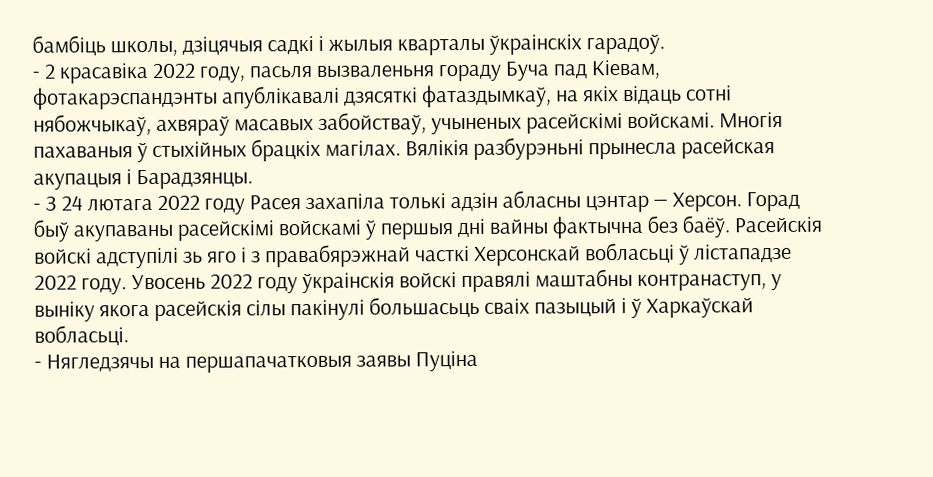бамбіць школы, дзіцячыя садкі і жылыя кварталы ўкраінскіх гарадоў.
- 2 красавіка 2022 году, пасьля вызваленьня гораду Буча пад Кіевам, фотакарэспандэнты апублікавалі дзясяткі фатаздымкаў, на якіх відаць сотні нябожчыкаў, ахвяраў масавых забойстваў, учыненых расейскімі войскамі. Многія пахаваныя ў стыхійных брацкіх магілах. Вялікія разбурэньні прынесла расейская акупацыя і Барадзянцы.
- З 24 лютага 2022 году Расея захапіла толькі адзін абласны цэнтар — Херсон. Горад быў акупаваны расейскімі войскамі ў першыя дні вайны фактычна без баёў. Расейскія войскі адступілі зь яго і з правабярэжнай часткі Херсонскай вобласьці ў лістападзе 2022 году. Увосень 2022 году ўкраінскія войскі правялі маштабны контранаступ, у выніку якога расейскія сілы пакінулі большасьць сваіх пазыцый і ў Харкаўскай вобласьці.
- Нягледзячы на першапачатковыя заявы Пуціна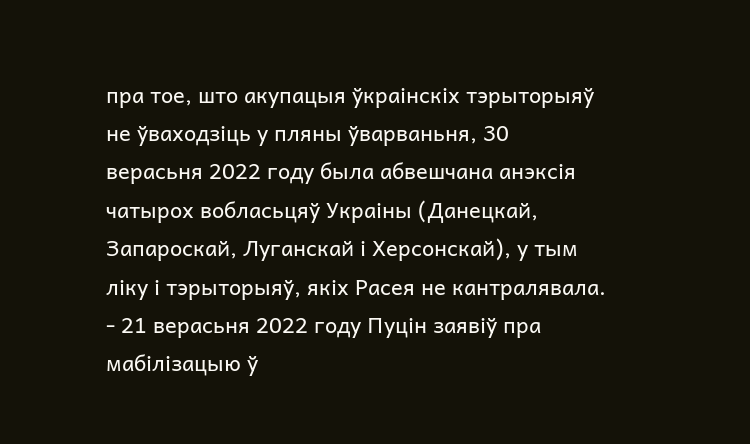пра тое, што акупацыя ўкраінскіх тэрыторыяў не ўваходзіць у пляны ўварваньня, 30 верасьня 2022 году была абвешчана анэксія чатырох вобласьцяў Украіны (Данецкай, Запароскай, Луганскай і Херсонскай), у тым ліку і тэрыторыяў, якіх Расея не кантралявала.
- 21 верасьня 2022 году Пуцін заявіў пра мабілізацыю ў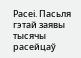Расеі. Пасьля гэтай заявы тысячы расейцаў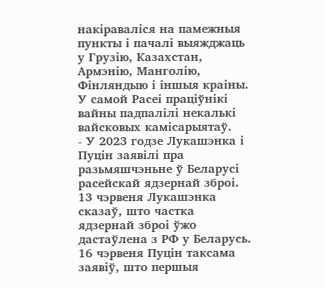накіраваліся на памежныя пункты і пачалі выяжджаць у Грузію, Казахстан, Армэнію, Манголію, Фінляндыю і іншыя краіны. У самой Расеі праціўнікі вайны падпалілі некалькі вайсковых камісарыятаў.
- У 2023 годзе Лукашэнка і Пуцін заявілі пра разьмяшчэньне ў Беларусі расейскай ядзернай зброі. 13 чэрвеня Лукашэнка сказаў, што частка ядзернай зброі ўжо дастаўлена з РФ у Беларусь. 16 чэрвеня Пуцін таксама заявіў, што першыя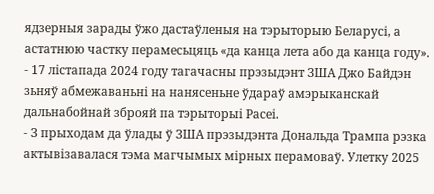ядзерныя зарады ўжо дастаўленыя на тэрыторыю Беларусі, а астатнюю частку перамесьцяць «да канца лета або да канца году».
- 17 лістапада 2024 году тагачасны прэзыдэнт ЗША Джо Байдэн зьняў абмежаваньні на нанясеньне ўдараў амэрыканскай дальнабойнай зброяй па тэрыторыі Расеі.
- З прыходам да ўлады ў ЗША прэзыдэнта Дональда Трампа рэзка актывізавалася тэма магчымых мірных перамоваў. Улетку 2025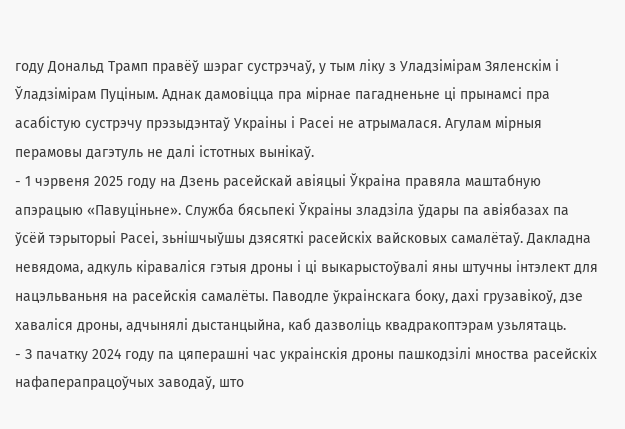году Дональд Трамп правёў шэраг сустрэчаў, у тым ліку з Уладзімірам Зяленскім і Ўладзімірам Пуціным. Аднак дамовіцца пра мірнае пагадненьне ці прынамсі пра асабістую сустрэчу прэзыдэнтаў Украіны і Расеі не атрымалася. Агулам мірныя перамовы дагэтуль не далі істотных вынікаў.
- 1 чэрвеня 2025 году на Дзень расейскай авіяцыі Ўкраіна правяла маштабную апэрацыю «Павуціньне». Служба бясьпекі Ўкраіны зладзіла ўдары па авіябазах па ўсёй тэрыторыі Расеі, зьнішчыўшы дзясяткі расейскіх вайсковых самалётаў. Дакладна невядома, адкуль кіраваліся гэтыя дроны і ці выкарыстоўвалі яны штучны інтэлект для нацэльваньня на расейскія самалёты. Паводле ўкраінскага боку, дахі грузавікоў, дзе хаваліся дроны, адчынялі дыстанцыйна, каб дазволіць квадракоптэрам узьлятаць.
- З пачатку 2024 году па цяперашні час украінскія дроны пашкодзілі мноства расейскіх нафаперапрацоўчых заводаў, што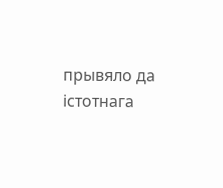прывяло да істотнага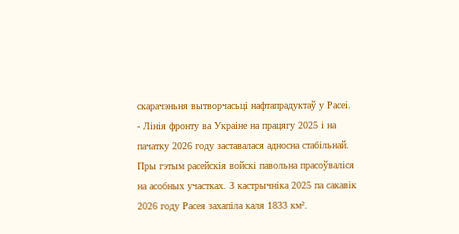скарачэньня вытворчасьці нафтапрадуктаў у Расеі.
- Лінія фронту ва Украіне на працягу 2025 і на пачатку 2026 году заставалася адносна стабільнай. Пры гэтым расейскія войскі павольна прасоўваліся на асобных участках. З кастрычніка 2025 па сакавік 2026 году Расея захапіла каля 1833 км².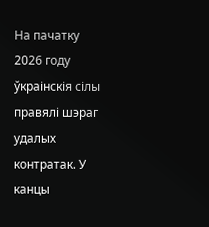На пачатку 2026 году ўкраінскія сілы правялі шэраг удалых контратак. У канцы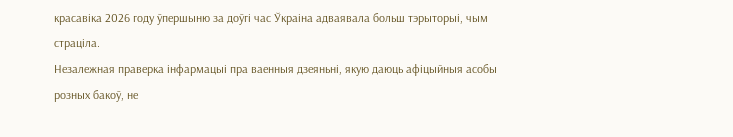красавіка 2026 году ўпершыню за доўгі час Ўкраіна адваявала больш тэрыторыі, чым страціла.
Незалежная праверка інфармацыі пра ваенныя дзеяньні, якую даюць афіцыйныя асобы розных бакоў, не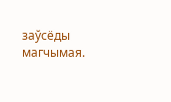заўсёды магчымая.